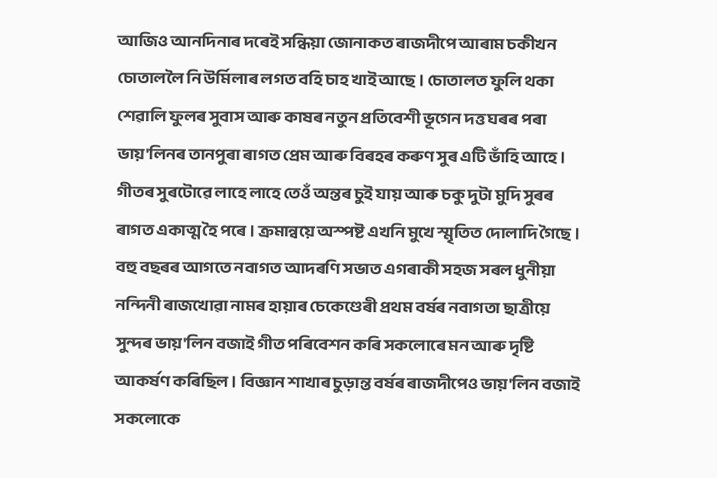আজিও আনদিনাৰ দৰেই সন্ধিয়া জোনাকত ৰাজদীপে আৰাম চকীখন চোতাললৈ নি উৰ্মিলাৰ লগত বহি চাহ খাই আছে । চোতালত ফুলি থকা শেৱালি ফুলৰ সুবাস আৰু কাষৰ নতুন প্ৰতিবেশী ভূগেন দত্ত ঘৰৰ পৰা ভায়'লিনৰ তানপুৰা ৰাগত প্ৰেম আৰু বিৰহৰ কৰুণ সুৰ এটি ভাঁহি আহে । গীতৰ সুৰটোৱে লাহে লাহে তেওঁ অন্তৰ চুই যায় আৰু চকু দুটা মুদি সুৰৰ ৰাগত একাত্ম হৈ পৰে । ক্ৰমান্বয়ে অস্পষ্ট এখনি মুখে স্মৃতিত দোলাদি গৈছে । বহু বছৰৰ আগতে নবাগত আদৰণি সভাত এগৰাকী সহজ সৰল ধুনীয়া নন্দিনী ৰাজখোৱা নামৰ হায়াৰ চেকেণ্ডেৰী প্ৰথম বৰ্ষৰ নবাগতা ছাত্ৰীয়ে সুন্দৰ ভায়'লিন বজাই গীত পৰিবেশন কৰি সকলোৰে মন আৰু দৃষ্টি আকৰ্ষণ কৰিছিল । বিজ্ঞান শাখাৰ চুড়ান্ত বৰ্ষৰ ৰাজদীপেও ভায়'লিন বজাই সকলোকে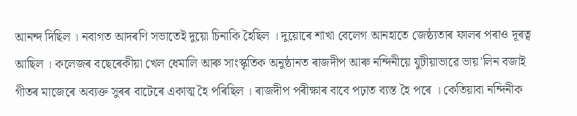আনন্দ দিছিল । নবাগত আদৰণি সভাতেই দুয়ো চিনাকি হৈছিল । দুয়োৰে শাখা বেলেগ আনহাতে জেষ্ঠ্যতাৰ ফালৰ পৰাও দূৰত্ব আছিল । কলেজৰ বছেৰেকীয়া খেল ধেমালি আৰু সাংস্কৃতিক অনুষ্ঠানত ৰাজদীপ আৰু নন্দিনীয়ে যুটীয়াভাৱে ভায়'লিন বজাই গীতৰ মাজেৰে অব্যক্ত সুৰৰ বাটেৰে একাত্ম হৈ পৰিছিল । ৰাজদীপ পৰীক্ষাৰ বাবে পঢ়াত ব্যস্ত হৈ পৰে । কেতিয়াবা নন্দিনীক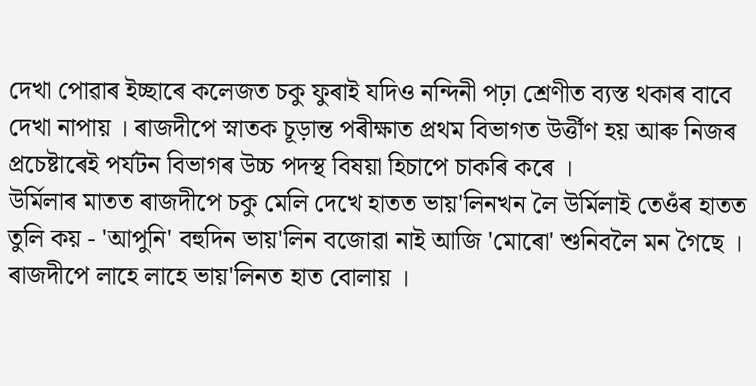দেখা পোৱাৰ ইচ্ছাৰে কলেজত চকু ফুৰাই যদিও নন্দিনী পঢ়া শ্ৰেণীত ব্যস্ত থকাৰ বাবে দেখা নাপায় । ৰাজদীপে স্নাতক চূড়ান্ত পৰীক্ষাত প্ৰথম বিভাগত উৰ্ত্তীণ হয় আৰু নিজৰ প্ৰচেষ্টাৰেই পৰ্যটন বিভাগৰ উচ্চ পদস্থ বিষয়া হিচাপে চাকৰি কৰে ।
উৰ্মিলাৰ মাতত ৰাজদীপে চকু মেলি দেখে হাতত ভায়'লিনখন লৈ উৰ্মিলাই তেওঁৰ হাতত তুলি কয় - 'আপুনি' বহুদিন ভায়'লিন বজোৱা নাই আজি 'মোৰো' শুনিবলৈ মন গৈছে । ৰাজদীপে লাহে লাহে ভায়'লিনত হাত বোলায় ।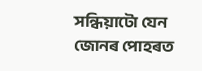সন্ধিয়াটো যেন জোনৰ পোহৰত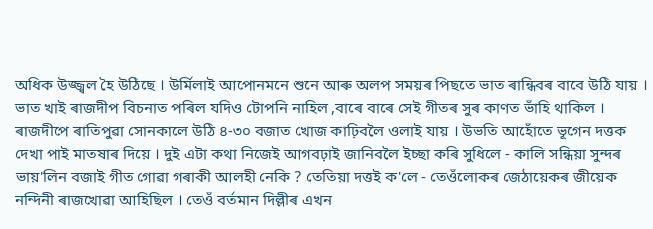অধিক উজ্জ্বল হৈ উঠিছে । উৰ্মিলাই আপোনমনে শুনে আৰু অলপ সময়ৰ পিছতে ভাত ৰান্ধিবৰ বাবে উঠি যায় । ভাত খাই ৰাজদীপ বিচনাত পৰিল যদিও টোপনি নাহিল ,বাৰে বাৰে সেই গীতৰ সুৰ কাণত ভাঁহি থাকিল ।
ৰাজদীপে ৰাতিপুৱা সোনকালে উঠি ৪-৩০ বজাত খোজ কাঢ়িবলৈ ওলাই যায় । উভতি আহোঁতে ভূগেন দত্তক দেখা পাই মাতষাৰ দিয়ে । দুই এটা কথা নিজেই আগবঢ়াই জানিবলৈ ইচ্ছা কৰি সুধিলে - কালি সন্ধিয়া সুন্দৰ ভায়'লিন বজাই গীত গোৱা গৰাকী আলহী নেকি ? তেতিয়া দত্তই ক'লে - তেওঁলোকৰ জেঠায়েকৰ জীয়েক নন্দিনী ৰাজখোৱা আহিছিল । তেওঁ বৰ্তমান দিল্লীৰ এখন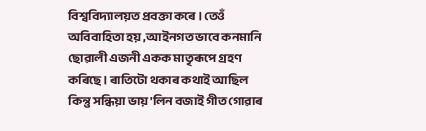বিশ্ববিদ্যালয়ত প্ৰবক্তা কৰে । তেওঁ অবিবাহিতা হয় ,আইনগত ভাবে কনমানি ছোৱালী এজনী একক মাতৃৰূপে গ্ৰহণ কৰিছে । ৰাতিটো থকাৰ কথাই আছিল কিন্তু সন্ধিয়া ভায়'লিন বজাই গীত গোৱাৰ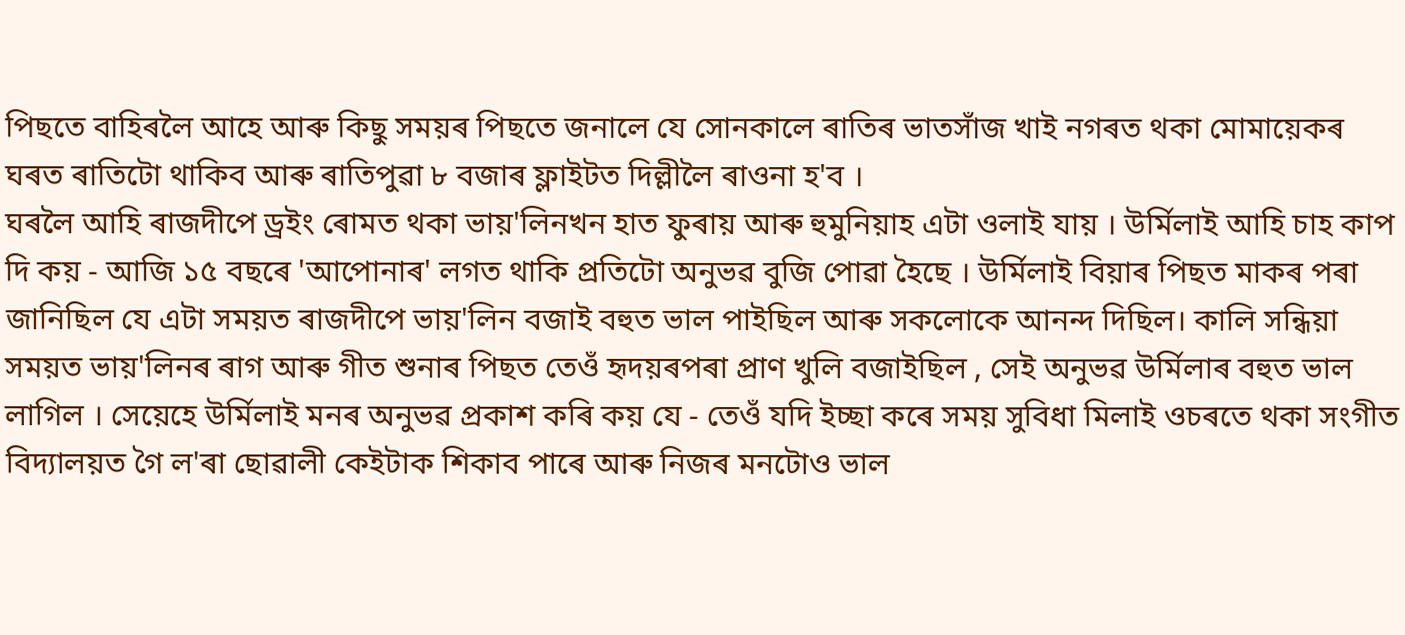পিছতে বাহিৰলৈ আহে আৰু কিছু সময়ৰ পিছতে জনালে যে সোনকালে ৰাতিৰ ভাতসাঁজ খাই নগৰত থকা মোমায়েকৰ ঘৰত ৰাতিটো থাকিব আৰু ৰাতিপুৱা ৮ বজাৰ ফ্লাইটত দিল্লীলৈ ৰাওনা হ'ব ।
ঘৰলৈ আহি ৰাজদীপে ড্ৰইং ৰোমত থকা ভায়'লিনখন হাত ফুৰায় আৰু হুমুনিয়াহ এটা ওলাই যায় । উৰ্মিলাই আহি চাহ কাপ দি কয় - আজি ১৫ বছৰে 'আপোনাৰ' লগত থাকি প্ৰতিটো অনুভৱ বুজি পোৱা হৈছে । উৰ্মিলাই বিয়াৰ পিছত মাকৰ পৰা জানিছিল যে এটা সময়ত ৰাজদীপে ভায়'লিন বজাই বহুত ভাল পাইছিল আৰু সকলোকে আনন্দ দিছিল। কালি সন্ধিয়া সময়ত ভায়'লিনৰ ৰাগ আৰু গীত শুনাৰ পিছত তেওঁ হৃদয়ৰপৰা প্ৰাণ খুলি বজাইছিল , সেই অনুভৱ উৰ্মিলাৰ বহুত ভাল লাগিল । সেয়েহে উৰ্মিলাই মনৰ অনুভৱ প্ৰকাশ কৰি কয় যে - তেওঁ যদি ইচ্ছা কৰে সময় সুবিধা মিলাই ওচৰতে থকা সংগীত বিদ্যালয়ত গৈ ল'ৰা ছোৱালী কেইটাক শিকাব পাৰে আৰু নিজৰ মনটোও ভাল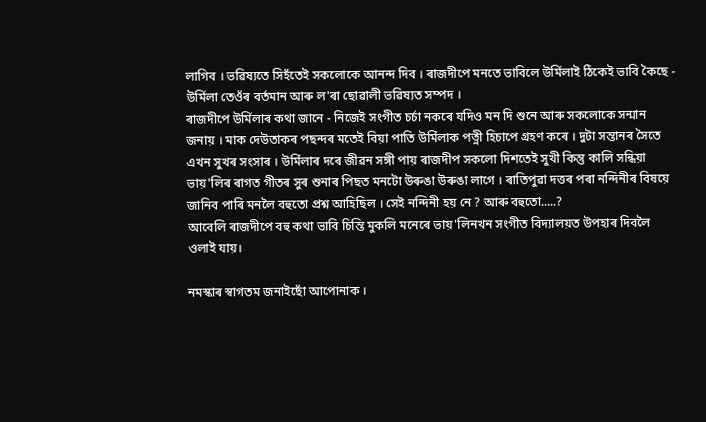লাগিব । ভৱিষ্যতে সিহঁতেই সকলোকে আনন্দ দিব । ৰাজদীপে মনতে ভাবিলে উৰ্মিলাই ঠিকেই ভাবি কৈছে - উৰ্মিলা তেওঁৰ বৰ্তমান আৰু ল'ৰা ছোৱালী ভৱিষ্যত সম্পদ ।
ৰাজদীপে উৰ্মিলাৰ কথা জানে - নিজেই সংগীত চৰ্চা নকৰে যদিও মন দি শুনে আৰু সকলোকে সন্মান জনায় । মাক দেউতাকৰ পছন্দৰ মতেই বিয়া পাতি উৰ্মিলাক পত্নী হিচাপে গ্ৰহণ কৰে । দুটা সন্তানৰ সৈতে এখন সুখৰ সংসাৰ । উৰ্মিলাৰ দৰে জীৱন সঙ্গী পায় ৰাজদীপ সকলো দিশতেই সুখী কিন্তু কালি সন্ধিয়া ভায়'লিৰ ৰাগত গীতৰ সুৰ শুনাৰ পিছত মনটো উৰুঙা উৰুঙা লাগে । ৰাতিপুৱা দত্তৰ পৰা নন্দিনীৰ বিষয়ে জানিব পাৰি মনলৈ বহুতো প্ৰশ্ন আহিছিল । সেই নন্দিনী হয় নে ? আৰু বহুতো.....?
আবেলি ৰাজদীপে বহু কথা ভাবি চিন্তি মুকলি মনেৰে ভায়'লিনখন সংগীত বিদ্যালয়ত উপহাৰ দিবলৈ ওলাই যায়।

নমস্কাৰ স্বাগতম জনাইছোঁ আপোনাক ।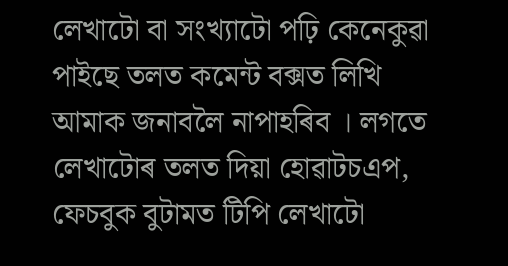লেখাটো বা সংখ্যাটো পঢ়ি কেনেকুৱা পাইছে তলত কমেন্ট বক্সত লিখি আমাক জনাবলৈ নাপাহৰিব । লগতে লেখাটোৰ তলত দিয়া হোৱাটচএপ, ফেচবুক বুটামত টিপি লেখাটো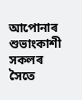আপোনাৰ শুভাংকাশী সকলৰ সৈতে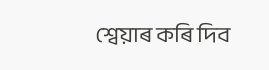শ্বেয়াৰ কৰি দিব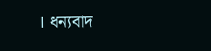। ধন্যবাদ